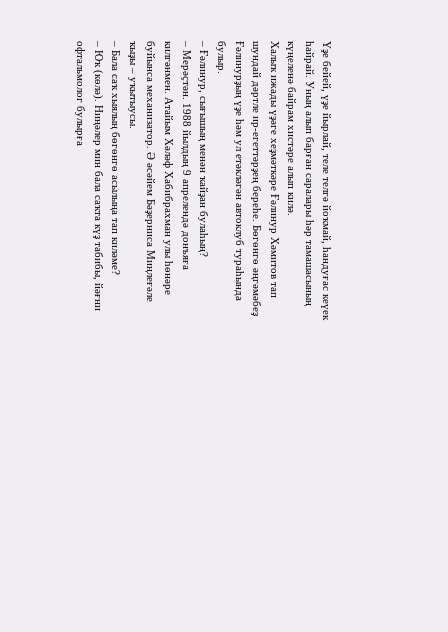Үҙе бейей, үҙе йырлай, теле телгә йоҡмай, һандуғас кеүек һайрай. Уның алып барған саралары һәр тамашасының күңеленә байрам хистәре алып килә.
Халыҡ ижады үҙәге хеҙмәткәре Ғәлинур Хәмитов тап шундай дәртле ир-егеттәрҙең береһе. Бөгөнгө әңгәмәбеҙ Ғәлинурҙың үҙе һәм ул етәкләгән автоклуб тураһында булыр.
– Ғәлинур, сығышың менән ҡайҙан булаһың?
– Мерәҫтән. 1988 йылдың 9 апрелендә донъяға килгәнмен. Атайым Хәләф Хабибрахман улы һөнәре буйынса механизатор. Ә әсәйем Бәҙерниса Миңлеғәле ҡыҙы – уҡытыусы.
– Бала саҡ хыялың бөгөнгө асылыңа тап киләме?
– Юҡ (көлә). Ниңәлер мин бала саҡта күҙ табибы, йәғни офтальмолог булырға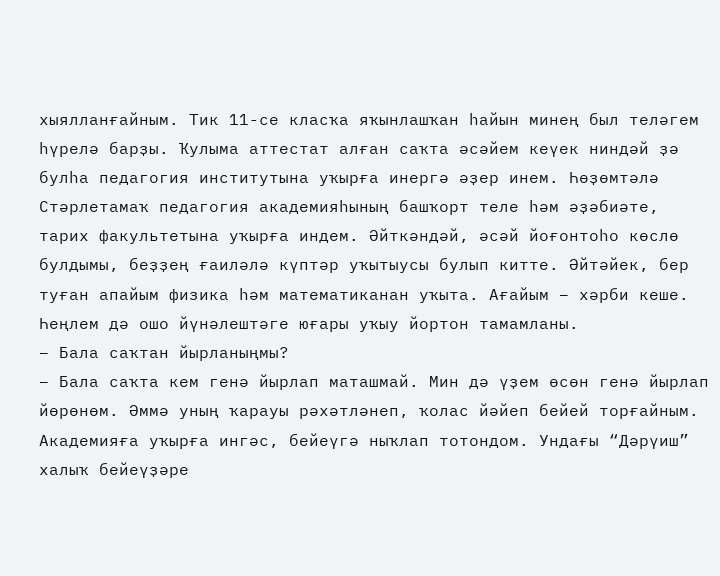хыялланғайным. Тик 11-се класҡа яҡынлашҡан һайын минең был теләгем һүрелә барҙы. Ҡулыма аттестат алған саҡта әсәйем кеүек ниндәй ҙә булһа педагогия институтына уҡырға инергә әҙер инем. Һөҙөмтәлә Стәрлетамаҡ педагогия академияһының башҡорт теле һәм әҙәбиәте, тарих факультетына уҡырға индем. Әйткәндәй, әсәй йоғонтоһо көслө булдымы, беҙҙең ғаиләлә күптәр уҡытыусы булып китте. Әйтәйек, бер туған апайым физика һәм математиканан уҡыта. Ағайым – хәрби кеше. Һеңлем дә ошо йүнәлештәге юғары уҡыу йортон тамамланы.
– Бала саҡтан йырланыңмы?
– Бала саҡта кем генә йырлап маташмай. Мин дә үҙем өсөн генә йырлап йөрөнөм. Әммә уның ҡарауы рәхәтләнеп, ҡолас йәйеп бейей торғайным. Академияға уҡырға ингәс, бейеүгә ныҡлап тотондом. Ундағы “Дәрүиш” халыҡ бейеүҙәре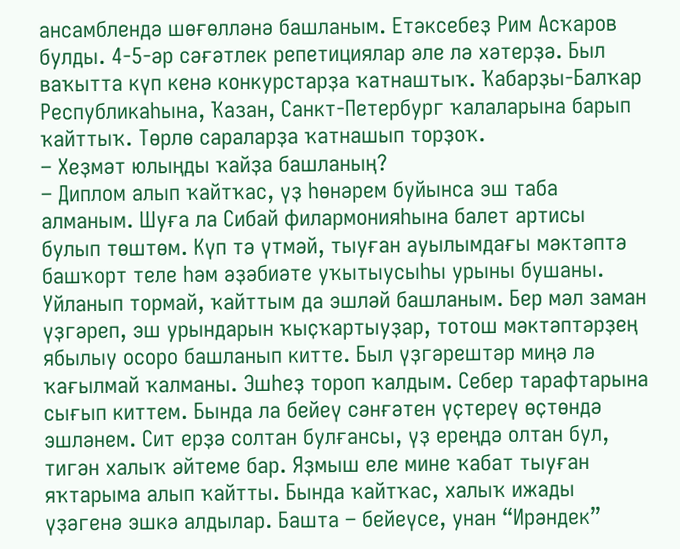ансамблендә шөғөлләнә башланым. Етәксебеҙ Рим Асҡаров булды. 4-5-әр сәғәтлек репетициялар әле лә хәтерҙә. Был ваҡытта күп кенә конкурстарҙа ҡатнаштыҡ. Ҡабарҙы-Балҡар Республикаһына, Ҡазан, Санкт-Петербург ҡалаларына барып ҡайттыҡ. Төрлө сараларҙа ҡатнашып торҙоҡ.
– Хеҙмәт юлыңды ҡайҙа башланың?
– Диплом алып ҡайтҡас, үҙ һөнәрем буйынса эш таба алманым. Шуға ла Сибай филармонияһына балет артисы булып төштөм. Күп тә үтмәй, тыуған ауылымдағы мәктәптә башҡорт теле һәм әҙәбиәте уҡытыусыһы урыны бушаны. Уйланып тормай, ҡайттым да эшләй башланым. Бер мәл заман үҙгәреп, эш урындарын ҡыҫҡартыуҙар, тотош мәктәптәрҙең ябылыу осоро башланып китте. Был үҙгәрештәр миңә лә ҡағылмай ҡалманы. Эшһеҙ тороп ҡалдым. Себер тарафтарына сығып киттем. Бында ла бейеү сәнғәтен үҫтереү өҫтөндә эшләнем. Сит ерҙә солтан булғансы, үҙ ереңдә олтан бул, тигән халыҡ әйтеме бар. Яҙмыш еле мине ҡабат тыуған яҡтарыма алып ҡайтты. Бында ҡайтҡас, халыҡ ижады үҙәгенә эшкә алдылар. Башта – бейеүсе, унан “Ирәндек”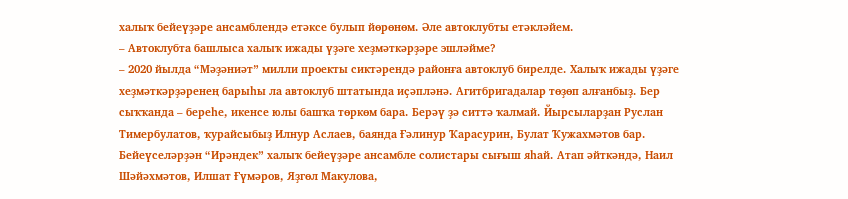халыҡ бейеүҙәре ансамблендә етәксе булып йөрөнөм. Әле автоклубты етәкләйем.
– Автоклубта башлыса халыҡ ижады үҙәге хеҙмәткәрҙәре эшләйме?
– 2020 йылда “Мәҙәниәт” милли проекты сиктәрендә районға автоклуб бирелде. Халыҡ ижады үҙәге хеҙмәткәрҙәренең барыһы ла автоклуб штатында иҫәпләнә. Агитбригадалар төҙөп алғанбыҙ. Бер сыҡҡанда – береһе, икенсе юлы башҡа төркөм бара. Берәү ҙә ситтә ҡалмай. Йырсыларҙан Руслан Тимербулатов, ҡурайсыбыҙ Илнур Аслаев, баянда Ғәлинур Ҡарасурин, Булат Ҡужахмәтов бар. Бейеүселәрҙән “Ирәндек” халыҡ бейеүҙәре ансамбле солистары сығыш яһай. Атап әйткәндә, Наил Шәйәхмәтов, Илшат Ғүмәров, Яҙгөл Макулова,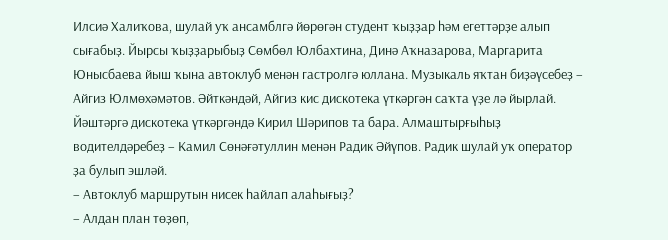Илсиә Халиҡова, шулай уҡ ансамблгә йөрөгән студент ҡыҙҙар һәм егеттәрҙе алып сығабыҙ. Йырсы ҡыҙҙарыбыҙ Сөмбөл Юлбахтина, Динә Аҡназарова, Маргарита Юнысбаева йыш ҡына автоклуб менән гастролгә юллана. Музыкаль яҡтан биҙәүсебеҙ – Айгиз Юлмөхәмәтов. Әйткәндәй, Айгиз кис дискотека үткәргән саҡта үҙе лә йырлай. Йәштәргә дискотека үткәргәндә Кирил Шәрипов та бара. Алмаштырғыһыҙ водителдәребеҙ – Камил Сөнәғәтуллин менән Радик Әйүпов. Радик шулай уҡ оператор ҙа булып эшләй.
– Автоклуб маршрутын нисек һайлап алаһығыҙ?
– Алдан план төҙөп,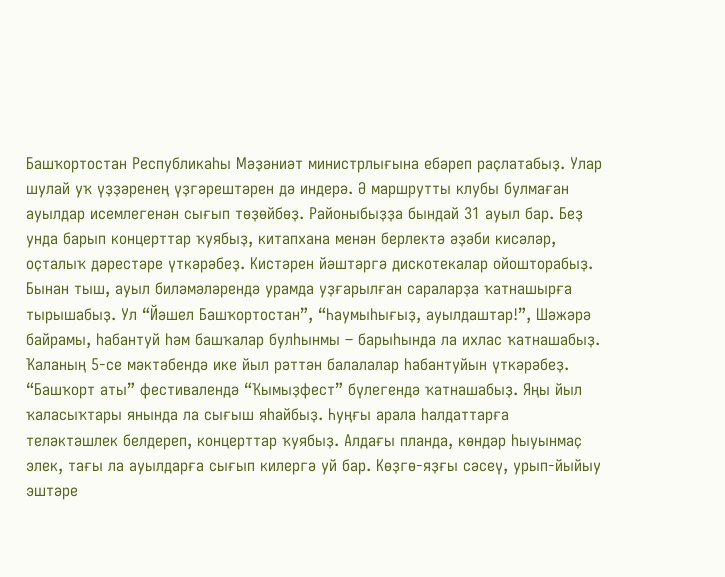Башҡортостан Республикаһы Мәҙәниәт министрлығына ебәреп раҫлатабыҙ. Улар шулай уҡ үҙҙәренең үҙгәрештәрен дә индерә. Ә маршрутты клубы булмаған ауылдар исемлегенән сығып төҙөйбөҙ. Районыбыҙҙа бындай 31 ауыл бар. Беҙ унда барып концерттар ҡуябыҙ, китапхана менән берлектә әҙәби кисәләр, оҫталыҡ дәрестәре үткәрәбеҙ. Кистәрен йәштәргә дискотекалар ойошторабыҙ. Бынан тыш, ауыл биләмәләрендә урамда уҙғарылған сараларҙа ҡатнашырға тырышабыҙ. Ул “Йәшел Башҡортостан”, “Һаумыһығыҙ, ауылдаштар!”, Шәжәрә байрамы, һабантуй һәм башҡалар булһынмы – барыһында ла ихлас ҡатнашабыҙ. Ҡаланың 5-се мәктәбендә ике йыл рәттән балалалар һабантуйын үткәрәбеҙ. “Башҡорт аты” фестивалендә “Ҡымыҙфест” бүлегендә ҡатнашабыҙ. Яңы йыл ҡаласыҡтары янында ла сығыш яһайбыҙ. Һуңғы арала һалдаттарға теләктәшлек белдереп, концерттар ҡуябыҙ. Алдағы планда, көндәр һыуынмаҫ элек, тағы ла ауылдарға сығып килергә уй бар. Көҙгө-яҙғы сәсеү, урып-йыйыу эштәре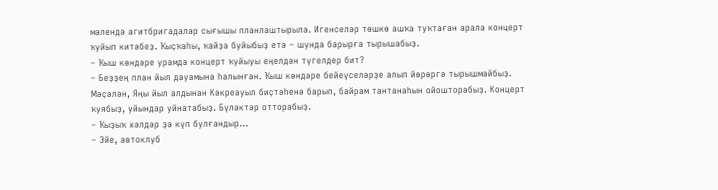мәлендә агитбригадалар сығышы планлаштырыла. Игенселәр төшкө ашҡа туҡтаған арала концерт ҡуйып китәбеҙ. Ҡыҫҡаһы, ҡайҙа буйыбыҙ етә – шунда барырға тырышабыҙ.
– Ҡыш көндәре урамда концерт ҡуйыуы еңелдән түгелдер бит?
– Беҙҙең план йыл дауамына һалынған. Ҡыш көндәре бейеүселәрҙе алып йөрөргә тырышмайбыҙ. Мәҫәлән, Яңы йыл алдынан Кәкреауыл биҫтәһенә барып, байрам тантанаһын ойошторабыҙ. Концерт ҡуябыҙ, уйындар уйнатабыҙ. Бүләктәр отторабыҙ.
– Ҡыҙыҡ хәлдәр ҙә күп булғандыр...
– Эйе, автоклуб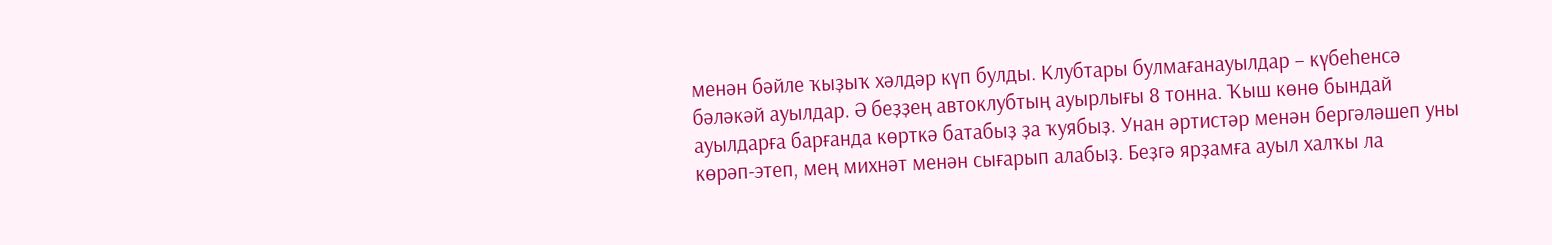менән бәйле ҡыҙыҡ хәлдәр күп булды. Клубтары булмағанауылдар – күбеһенсә бәләкәй ауылдар. Ә беҙҙең автоклубтың ауырлығы 8 тонна. Ҡыш көнө бындай ауылдарға барғанда көрткә батабыҙ ҙа ҡуябыҙ. Унан әртистәр менән бергәләшеп уны көрәп-этеп, мең михнәт менән сығарып алабыҙ. Беҙгә ярҙамға ауыл халҡы ла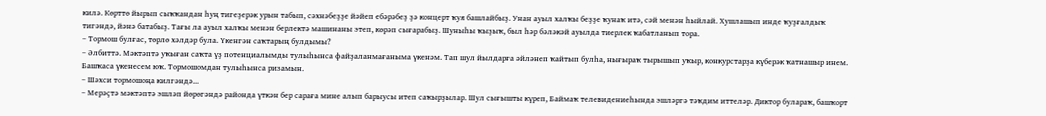килә. Көрттө йырып сыҡҡандан һуң тигеҙерәк урын табып, сәхнәбеҙҙе йәйеп ебәрәбеҙ ҙә концерт ҡуя башлайбыҙ. Унан ауыл халҡы беҙҙе ҡунаҡ итә, сәй менән һыйлай. Хушлашып инде ҡуҙғалдыҡ тигәндә, йәнә батабыҙ. Тағы ла ауыл халҡы менән берлектә машинаны этеп, көрәп сығарабыҙ. Шуныһы ҡыҙыҡ, был һәр бәләкәй ауылда тиерлек ҡабатланып тора.
– Тормош булғас, төрлө хәлдәр була. Үкенгән саҡтарың булдымы?
– Әлбиттә. Мәктәптә уҡыған саҡта үҙ потенциалымды тулыһынса файҙаланмағаныма үкенәм. Тап шул йылдарға әйләнеп ҡайтып булһа, нығыраҡ тырышып уҡыр, конкурстарҙа күберәк ҡатнашыр инем. Башҡаса үкенесем юҡ. Тормошомдан тулыһынса ризамын.
– Шәхси тормошоңа килгәндә...
– Мерәҫтә мәктәптә эшләп йөрөгәндә районда үткән бер сараға мине алып барыусы итеп саҡырҙылар. Шул сығышты күреп, Баймаҡ телевидениеһында эшләргә тәҡдим иттеләр. Диктор булараҡ, башҡорт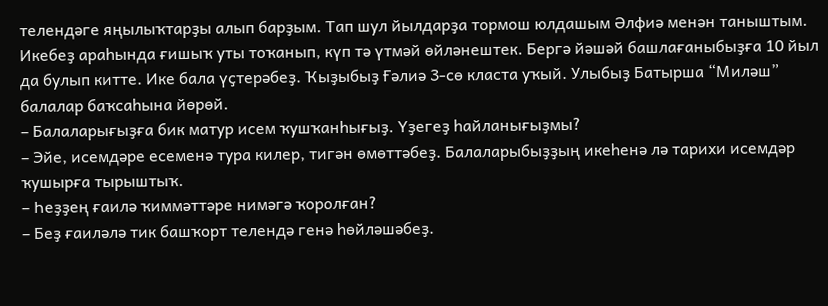телендәге яңылыҡтарҙы алып барҙым. Тап шул йылдарҙа тормош юлдашым Әлфиә менән таныштым. Икебеҙ араһында ғишыҡ уты тоҡанып, күп тә үтмәй өйләнештек. Бергә йәшәй башлағаныбыҙға 10 йыл да булып китте. Ике бала үҫтерәбеҙ. Ҡыҙыбыҙ Ғәлиә 3-сө класта уҡый. Улыбыҙ Батырша “Миләш” балалар баҡсаһына йөрөй.
– Балаларығыҙға бик матур исем ҡушҡанһығыҙ. Үҙегеҙ һайланығыҙмы?
– Эйе, исемдәре есеменә тура килер, тигән өмөттәбеҙ. Балаларыбыҙҙың икеһенә лә тарихи исемдәр ҡушырға тырыштыҡ.
– Һеҙҙең ғаилә ҡиммәттәре нимәгә ҡоролған?
– Беҙ ғаиләлә тик башҡорт телендә генә һөйләшәбеҙ.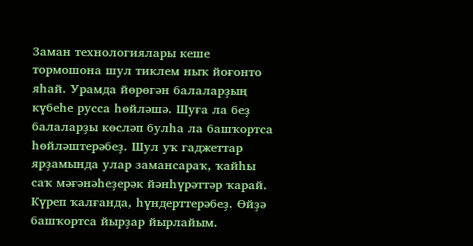Заман технологиялары кеше тормошона шул тиклем ныҡ йоғонто яһай. Урамда йөрөгән балаларҙың күбеһе русса һөйләшә. Шуға ла беҙ балаларҙы көсләп булһа ла башҡортса һөйләштерәбеҙ. Шул уҡ гаджеттар ярҙамында улар замансараҡ, ҡайһы саҡ мәғәнәһеҙерәк йәнһүрәттәр ҡарай. Күреп ҡалғанда, һүндерттерәбеҙ. Өйҙә башҡортса йырҙар йырлайым.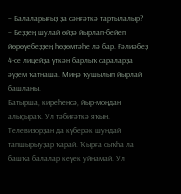– Балаларығыҙ ҙа сәнғәткә тартылалыр?
– Беҙҙең шулай өйҙә йырлап-бейеп йөрөүебеҙҙең һөҙөмтәһе лә бар. Ғәлиәбеҙ 4-се лицейҙа үткән барлыҡ сараларҙа әүҙем ҡатнаша. Миңә ҡушылып йырлай башланы.
Батырша, киреһенсә, йыр-моңдан алыҫыраҡ. Ул тәбиғәткә яҡын. Телевизорҙан да күберәк шундай тапшырыуҙар ҡарай. Ҡырға сыҡһа ла башҡа балалар кеүек уйнамай. Ул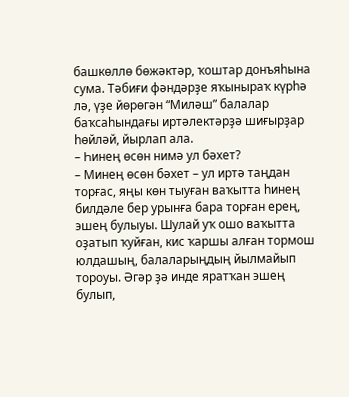башкөллө бөжәктәр, ҡоштар донъяһына сума. Тәбиғи фәндәрҙе яҡыныраҡ күрһә лә, үҙе йөрөгән “Миләш” балалар баҡсаһындағы иртәлектәрҙә шиғырҙар һөйләй, йырлап ала.
– Һинең өсөн нимә ул бәхет?
– Минең өсөн бәхет – ул иртә таңдан торғас, яңы көн тыуған ваҡытта һинең билдәле бер урынға бара торған ерең, эшең булыуы. Шулай уҡ ошо ваҡытта оҙатып ҡуйған, кис ҡаршы алған тормош юлдашың, балаларыңдың йылмайып тороуы. Әгәр ҙә инде яратҡан эшең булып,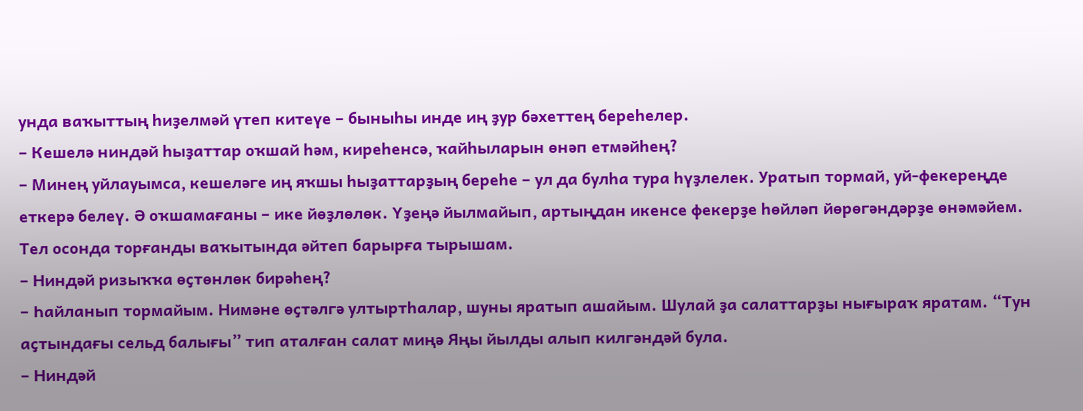унда ваҡыттың һиҙелмәй үтеп китеүе – быныһы инде иң ҙур бәхеттең береһелер.
– Кешелә ниндәй һыҙаттар оҡшай һәм, киреһенсә, ҡайһыларын өнәп етмәйһең?
– Минең уйлауымса, кешеләге иң яҡшы һыҙаттарҙың береһе – ул да булһа тура һүҙлелек. Уратып тормай, уй-фекереңде еткерә белеү. Ә оҡшамағаны – ике йөҙлөлөк. Үҙеңә йылмайып, артыңдан икенсе фекерҙе һөйләп йөрөгәндәрҙе өнәмәйем. Тел осонда торғанды ваҡытында әйтеп барырға тырышам.
– Ниндәй ризыҡҡа өҫтөнлөк бирәһең?
– Һайланып тормайым. Нимәне өҫтәлгә ултыртһалар, шуны яратып ашайым. Шулай ҙа салаттарҙы нығыраҡ яратам. “Тун аҫтындағы сельд балығы” тип аталған салат миңә Яңы йылды алып килгәндәй була.
– Ниндәй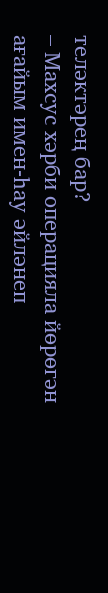теләктәрең бар?
– Махсус хәрби операцияла йөрөгән ағайым имен-һау әйләнеп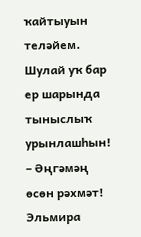ҡайтыуын теләйем. Шулай уҡ бар ер шарында тыныслыҡ урынлашһын!
– Әңгәмәң өсөн рәхмәт!
Эльмира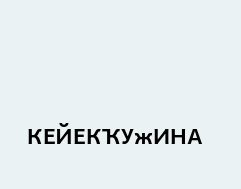КЕЙЕКҠУжИНА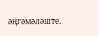әңгәмәләште.